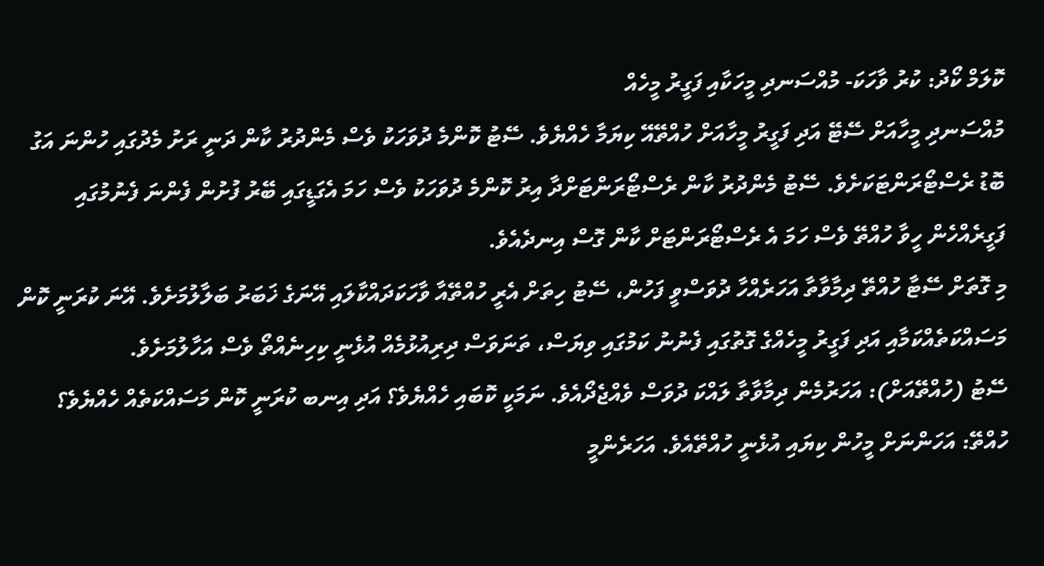ކޮލަމް ކޯދު: ކުރު ވާހަކަ- މުއްސަނދި މީހަކާއި ފަގީރު މީހެއް
މުއްސަނދި މީހާއަށް ސޭޓޭ އަދި ފަގީރު މީހާއަށް ހުއްތޭއޭ ކިޔަމާ ހެއްޔެވެ. ސޭޓު ކޮންމެ ދުވަހަކު ވެސް މެންދުރު ކާން ދަނީ ރަށު މެދުގައި ހުންނަ އަގު ބޮޑު ރެސްޓޯރަންޓަކަށެވެ. ސޭޓު މެންދުރު ކާން ރެސްޓޯރަންޓަށްދާ އިރު ކޮންމެ ދުވަހަކު ވެސް ހަމަ އެގަޑީގައި ބޭރު ފުށުން ފެންނަ ފެނުމުގައި ފަގީރެއްހެން ހީވާ ހުއްތޭ ވެސް ހަމަ އެ ރެސްޓޯރަންޓަށް ކާން ގޮސް އިނދެއެވެ.
މި ގޮތަށް ސޭޓާ ހުއްތޭ ދިމާވާތާ އަހަރެއްހާ ދުވަސްވީ ފަހުން، ސޭޓު ހިތަށް އެރީ ހުއްތޭއާ ވާހަކަދައްކާލައި އޭނަގެ ޚަބަރު ބަލާލުމަށެވެ. އޭނަ ކުރަނީ ކޮން މަސައްކަތެއްކަމާއި އަދި ފަގީރު މީހެއްގެ ގޮތުގައި ފެނުނު ކަމުގައި ވިޔަސް، ތަނަވަސް ދިރިއުޅުމެއް އުޅެނީ ކިހިނެއްތޯ ވެސް އަހާލުމަށެވެ.
ސޭޓު (ހުއްތޭއަށް): އަހަރުމެން ދިމާވާތާ ލައްކަ ދުވަސް ވެއްޖެދޯއެވެ. ނަމަކީ ކޮބައި ހެއްޔެވެ؟ އަދި އިނބ ކުރަނީ ކޮން މަސައްކަތެއް ހެއްޔެވެ؟
ހުއްތޭ: އަހަންނަށް މީހުން ކިޔައި އުޅެނީ ހުއްތޭއެވެ. އަހަރެންމީ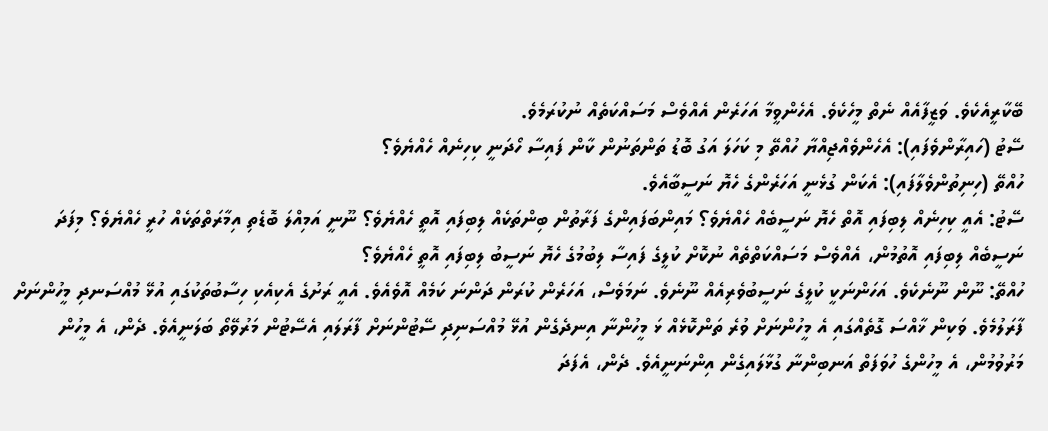ބޭކާރީއެކެވެ. ވަޒީފާއެއް ނެތް މީހެކެވެ. އެހެންވީމާ އަހަރެން އެއްވެސް މަސައްކަތެއް ނުކުރަމެވެ.
ސޭޓު (ހައިރާންވެފައި): އެހެންވެއްޖިއްޔާ ހުއްތޭ މި ކަހަލަ އަގު ބޮޑު ތަންތަނުން ކާން ފައިސާ ހޯދަނީ ކިހިނެއް ހެއްޔެވެ؟
ހުއްތޭ (ހިނިތުންވެލާފައި): އެކަން ގުޅެނީ އަހަރެންގެ ހެޔޮ ނަސީބާއެވެ.
ސޭޓު: އެއީ ކިހިނެއް ލިބިފައި އޮތް ހެޔޮ ނަސީބެއް ހެއްޔެވެ؟ މައިންބަފައިންގެ ފަރާތުން ބިންތަކެއް ލިބިފައި އޮތީ ހެއްޔެވެ؟ ނޫނީ އަމިއްލަ ބޮޑެތި އިމާރަތްތަކެއް ހުރީ ހެއްޔެވެ؟ މިފަދަ ނަސީބެއް ލިބިފައި އޮތުމުން، އެއްވެސް މަސައްކަތްތެއް ނުކޮށް ކުލީގެ ފައިސާ ލިބުމުގެ ހެޔޮ ނަސީބު ލިބިފައި އޮތީ ހެއްޔެވެ؟
ހުއްތޭ: ނޫން ނޫނެކެވެ. އަހަންނަކީ ކުލީގެ ނަސީބުވެރިއެއް ނޫނެވެ. ނަމަވެސް، އަހަރެން ކުރަން ދަންނަ ކަމެއް އޮވެއެވެ. އެއީ ރަށުގެ އެކިއެކި ހިސާބުތަކުގައި އުޅޭ މުއްސަނދި މީހުންނަށް ފާރަލުމެވެ. ވަކިން ޚާއްސަ ގޮތެއްގައި އެ މީހުންނަށް ވުރެ ތަންކޮޅެއް ޅަ މީހުންނާ އިނދެގެން އުޅޭ މުއްސަނިދި ސޭޓުންނަށް ފާރަލައި އެސޭޓުން މަރުވޭތޯ ބަލަނީއެވެ. ދެން، އެ މީހުން މަރުވުމުން، އެ މީހުންގެ ހުވަފަތް އަނބިންނާ ގުޅާލައިގެން އިންނަނީއެވެ. ދެން، އެފަދަ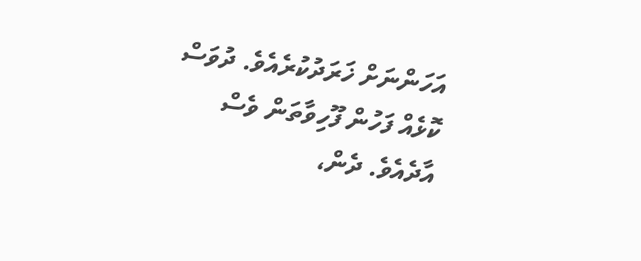އަހަންނަށް ޚަރަދުކުރެއެވެ. ދުވަސް ކޮޅެއް ފަހުން ފޫހިވާތަން ވެސް އާދެއެވެ. ދެން،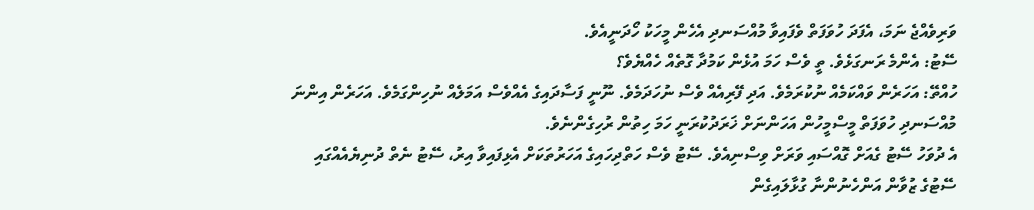ވަރިވެއްޖެ ނަމަ، އެފަދަ ހުވަފަތް ވެފައިވާ މުއްސަނދި އެހެން މީހަކު ހޯދަނީއެވެ.
ސޭޓު: އެންމެ ރަނގަޅެވެ. ތީ ވެސް ހަމަ އުޅެން ކަމުދާ ގޮތެއް ހެއްޔެވެ؟
ހުއްތޭ: އަހަރެން ވައްކަމެއް ނުކުރަމެވެ. އަދި ފޭރިއެއް ވެސް ނުހަދަމެވެ. ނޫނީ ފަސާދައިގެ އެއްވެސް އަމަލެއް ނުހިންގަމެވެ. އަހަރެން އިންނަ މުއްސަނދި ހުވަފަތް މީސްމީހުން އަހަންނަށް ޚަރަދުކުރަނީ ހަމަ ހިތުން ރުހިގެންނެވެ.
އެ ދުވަހު ސޭޓު ގެއަށް ގޮއްސައި ވަރަށް ވިސްނިއެވެ. ސޭޓު ވެސް ހަތްދިހައިގެ އަހަރުތަކަށް އެޅިފައިވާ އިރު، ސޭޓު ނެތް ދުނިޔެއެއްގައި ސޭޓުގެ ޒުވާން އަންހެނުންނާ ގުޅާލައިގެން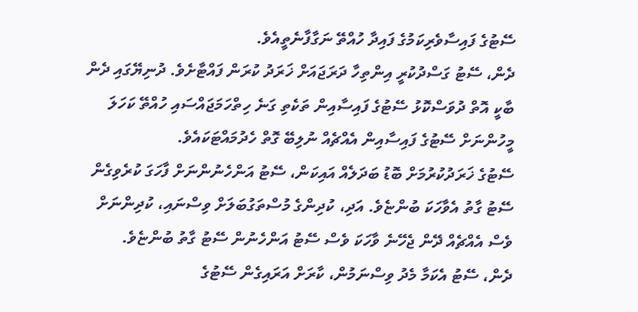ސޭޓުގެ ފައިސާވެރިކަމުގެ ފައިދާ ހުއްތޭ ނަގާފާނެތީއެވެ.
ދެން، ސޭޓު ގަސްދުކުރީ އިންތިހާ ދަރަޖައަށް ޚަރަދު ކުރަން ފައްޓާށެވެ. ދުނިޔޭގައި ދެން ބާކީ އޮތް ދުވަސްކޮޅު ސޭޓުގެ ފައިސާއިން ތަކެތި ގަނެ ހިތްހަމަޖައްސައި ހުއްތޭ ކަހަލަ މީހުންނަށް ސޭޓުގެ ފައިސާއިން އެއްޗެއް ނުލިބޭ ގޮތް ހެދުމައްޓަކައެވެ.
ސޭޓުގެ ޚަރަދުކުރުމަށް ބޮޑު ބަދަލެއް އައިކަން، ސޭޓު އަންހެނުންނަށް ފާހަގަ ކުރެވިގެން ސޭޓު ގާތު އެވާހަކަ ބުންޏެވެ. އަދި، ކުދިންގެ މުސްތަގުބަލަށް ވިސްނައި، ކުދިންނަށް ވެސް އެއްޗެއް ދޭން ޖެހޭނެ ވާހަކަ ވެސް ސޭޓު އަންހެނުން ސޭޓު ގާތު ބުންޏެވެ.
ދެން، ސޭޓު އެކަމާ މެދު ވިސްނަމުން، ކާރަށް އަރައިގެން ސޭޓުގެ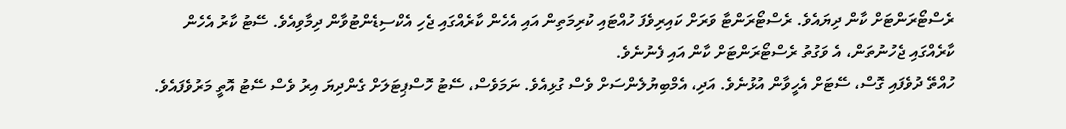ރެސްޓޯރަންޓަށް ކާން ދިޔައެވެ. ރެސްޓޯރަންޓާ ވަރަށް ކައިރިވެފަ ހުއްޓައި ކުރިމަތިން އައި އެހެން ކާރެއްގައި ޖެހި އެކްސިޑެންޓުވާން ދިމާވިއެވެ. ސޭޓު ކާރު އެހެން ކާރެއްގައި ޖެހުނުތަން، އެ ވަގުތު ރެސްޓޯރަންޓަށް ކާން އައި ފެނުނެވެ.
ހުއްތޭ ދުވެފައި ގޮސް، ސޭޓަށް އެހީވާން އުޅުނެވެ. އަދި، އެމްބިޔުލެންސަށް ވެސް ގުޅިއެވެ. ނަމަވެސް، ސޭޓު ހޮސްޕިޓަލަށް ގެންދިޔަ އިރު ވެސް ސޭޓު އޮތީ މަރުވެފައެވެ.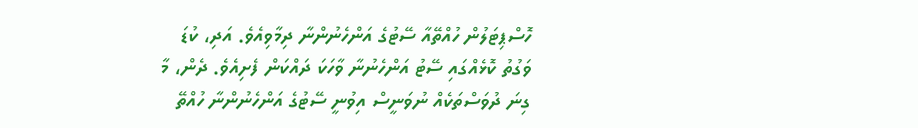ހޮސްޕިޓަލުން ހުއްތޭއާ ސޭޓުގެ އަންހެނުންނާ ދިމާވިއެވެ. އަދި، ކުޑަ ވަގުތު ކޮޅެއްގައި ސޭޓު އަންހެނުނާ ވާހަކަ ދައްކަން ފެށިއެވެ. ދެން، މާ ގިނަ ދުވަސްތަކެއް ނުވަނީސް އިވުނީ ސޭޓުގެ އަންހެނުންނާ ހުއްތޭ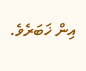އިން ޚަބަރެވެ.